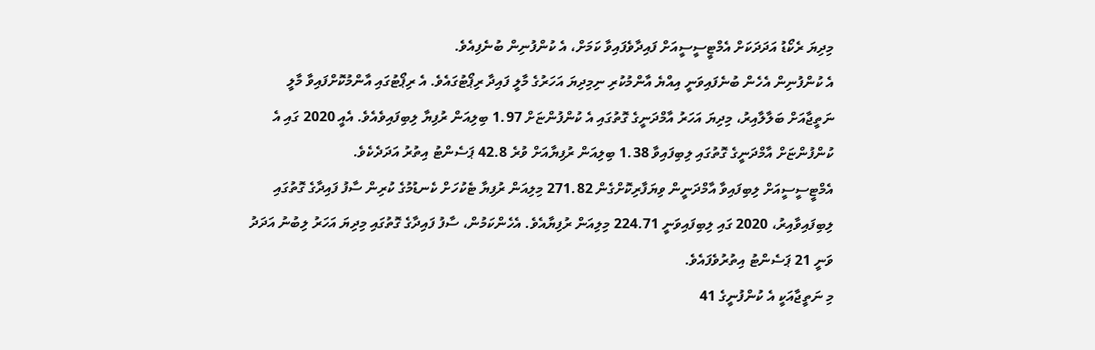މިދިޔަ ރެކޯޑު އަދަދަކަށް އެމްޓީސީސީއަށް ފައިދާވެފައިވާ ކަމަށް، އެ ކުންފުނިން ބުނެފިއެވެ.
އެ ކުންފުނިން އެހެން ބުނެފައިވަނީ އިއްޔެ އާންމުކުރި ނިމިދިޔަ އަހަރުގެ މާލީ ފައިދާ ރިޕޯޓުގައެވެ. އެ ރިޕޯޓުގައި އާންމުކޮށްފައިވާ މާލީ ނަތީޖާއަށް ބަލާލާއިރު، މިދިޔަ އަހަރު އާމްދަނީގެ ގޮތުގައި އެ ކުންފުންޏަށް 1.97 ބިލިއަން ރުފިޔާ ލިބިފައިވެއެވެ. އެއީ 2020 ގައި އެ ކުންފުންޏަށް އާމްދަނީގެ ގޮތުގައި ލިބިފައިވާ 1.38 ބިލިއަން ރުފިޔާއަށް ވުރެ 42.8 ޕަސެންޓު އިތުރު އަދަދެކެވެ.
އެމްޓީސީސީއަށް ލިބިފައިވާ އާމްދަނީން ވިޔަފާރިކޮށްގެން 271.82 މިލިއަން ރުފިޔާ ޓެކުހަށް ކެނޑުމުގެ ކުރިން ސާފު ފައިދާގެ ގޮތުގައި ލިބިފައިވާއިރު، 2020 ގައި ލިބިފައިވަނީ 224.71 މިލިއަން ރުފިޔާއެވެ. އެހެންކަމުން، ސާފު ފައިދާގެ ގޮތުގައި މިދިޔަ އަހަރު ލިބުނު އަދަދު ވަނީ 21 ޕަސެންޓު އިތުރުވެފައެވެ.
މި ނަތީޖާއަކީ އެ ކުންފުނީގެ 41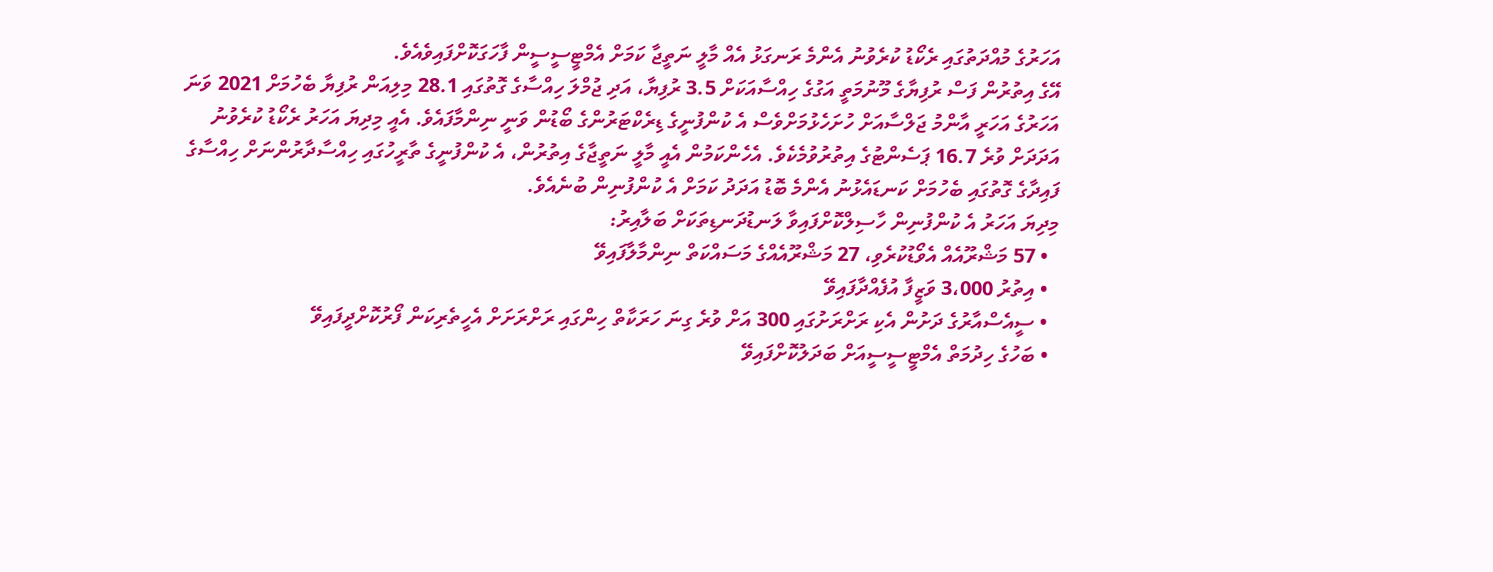އަހަރުގެ މުއްދަތުގައި ރެކޯޑު ކުރެވުނު އެންމެ ރަނގަޅު އެއް މާލީ ނަތީޖާ ކަމަށް އެމްޓީސީސީން ފާހަގަކޮށްފައިވެއެވެ.
އޭގެ އިތުރުން ފަސް ރުފިޔާގެ މޫނުމަތީ އަގުގެ ހިއްސާއަކަށް 3.5 ރުފިޔާ، އަދި ޖުމްލަ ހިއްސާގެ ގޮތުގައި 28.1 މިލިއަން ރުފިޔާ ބެހުމަށް 2021 ވަނަ އަހަރުގެ އަހަރީ އާންމު ޖަލްސާއަށް ހުށަހެޅުމަށްވެސް އެ ކުންފުނީގެ ޑިރެކްޓަރުންގެ ބޯޑުން ވަނީ ނިންމާފައެވެ. އެއީ މިދިޔަ އަހަރު ރެކޯޑު ކުރެވުނު އަދަދަށް ވުރެ 16.7 ޕަސެންޓުގެ އިތުރުވުމެކެވެ. އެހެންކަމުން އެއީ މާލީ ނަތީޖާގެ އިތުރުން، އެ ކުންފުނީގެ ތާރީހުގައި ހިއްސާދާރުންނަށް ހިއްސާގެ ފައިދާގެ ގޮތުގައި ބެހުމަށް ކަނޑައެޅުނު އެންމެ ބޮޑު އަދަދު ކަމަށް އެ ކުންފުނިން ބުނެއެވެ.
މިދިޔަ އަހަރު އެ ކުންފުނިން ހާސިލްކޮށްފައިވާ ލަނޑުދަނޑިތަކަށް ބަލާއިރު:
  • 57 މަޝްރޫއެއް އެވޯޑުކުރެވި، 27 މަޝްރޫއެއްގެ މަސައްކަތް ނިންމާލާފައިވޭ
  • އިތުރު 3،000 ވަޒީފާ އުފެއްދާފައިވޭ
  • ސީއެސްއާރުގެ ދަށުން އެކި ރަށްރަށުގައި 300 އަށް ވުރެ ގިނަ ހަރަކާތް ހިންގައި ރަށްރަށަށް އެހީތެރިކަން ފޯރުކޮށްދީފައިވޭ
  • ބަހުގެ ހިދުމަތް އެމްޓީސީސީއަށް ބަދަލުކޮށްފައިވޭ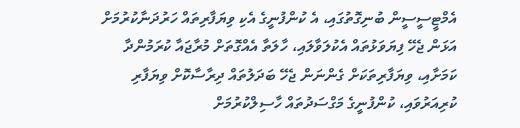އެމްޓީސީސީން ބުނިގޮތުގައި، އެ ކުންފުނީގެ އެކި ވިޔަފާރިތައް ހަރުދަނާކުރުމަށް އަޅަން ޖެހޭ ފިޔަވަޅުތައް އެކުލަވާލައި، ހާލަތާ އެއްގޮތަށް މުރާޖައާ ކުރަމުންދާ ކަމަށާއި، ވިޔަފާރިތަކަށް ގެންނަން ޖެހޭ ބަދަލުތައް ދިރާސާކޮށް ވިޔަފާރި ކުރިއަރުވައި، ކުންފުނީގެ މަގްސަދުތައް ހާސިލްކުރުމަށް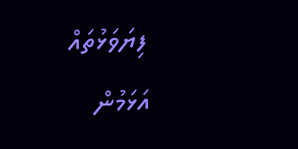ފިޔަވަޅުތައް އަޅަމުން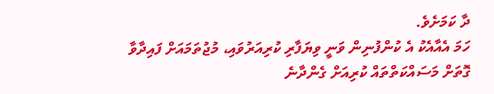ދާ ކަމަށެވެ.
ހަމަ އެއާއެކު އެ ކުންފުނިން ވަނީ ވިޔަފާރި ކުރިއަރުވައި، މުޖުތަމައަށް ފައިދާވާ ގޮތަށް މަސައްކަތްތައް ކުރިއަށް ގެންދާނެ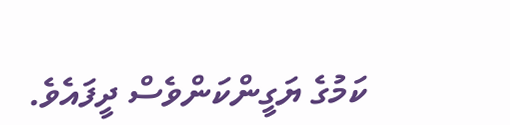ކަމުގެ ޔަގީންކަންވެސް ދީފައެވެ.